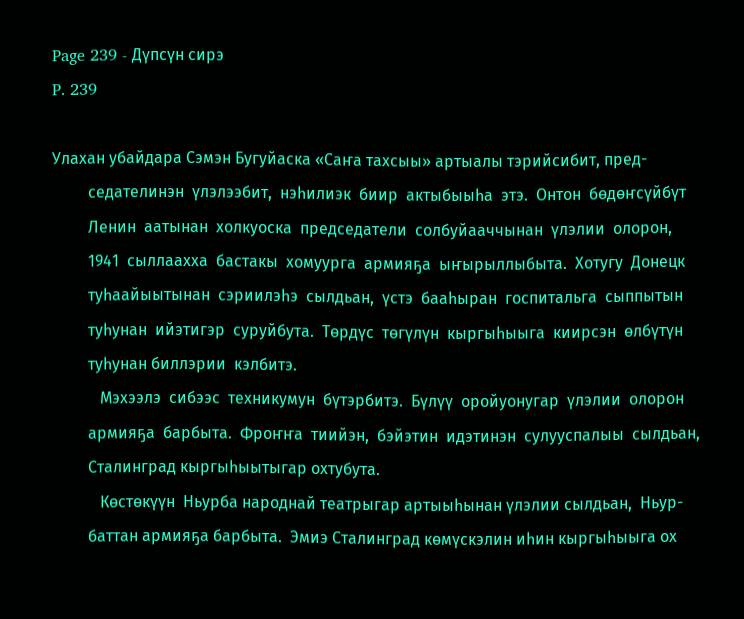Page 239 - Дүпсүн сирэ
P. 239

Улахан убайдара Сэмэн Бугуйаска «Саҥа тахсыы» артыалы тэрийсибит, пред-
         седателинэн  үлэлээбит,  нэһилиэк  биир  актыбыыһа  этэ.  Онтон  бөдөҥсүйбүт
         Ленин  аатынан  холкуоска  председатели  солбуйааччынан  үлэлии  олорон,
         1941  сыллаахха  бастакы  хомуурга  армияҕа  ыҥырыллыбыта.  Хотугу  Донецк
         туһаайыытынан  сэриилэһэ  сылдьан,  үстэ  бааһыран  госпитальга  сыппытын
         туһунан  ийэтигэр  суруйбута.  Төрдүс  төгүлүн  кыргыһыыга  киирсэн  өлбүтүн
         туһунан биллэрии  кэлбитэ.
            Мэхээлэ  сибээс  техникумун  бүтэрбитэ.  Бүлүү  оройуонугар  үлэлии  олорон
         армияҕа  барбыта.  Фроҥҥа  тиийэн,  бэйэтин  идэтинэн  сулууспалыы  сылдьан,
         Сталинград кыргыһыытыгар охтубута.
            Көстөкүүн  Ньурба народнай театрыгар артыыһынан үлэлии сылдьан,  Ньур-
         баттан армияҕа барбыта.  Эмиэ Сталинград көмүскэлин иһин кыргыһыыга ох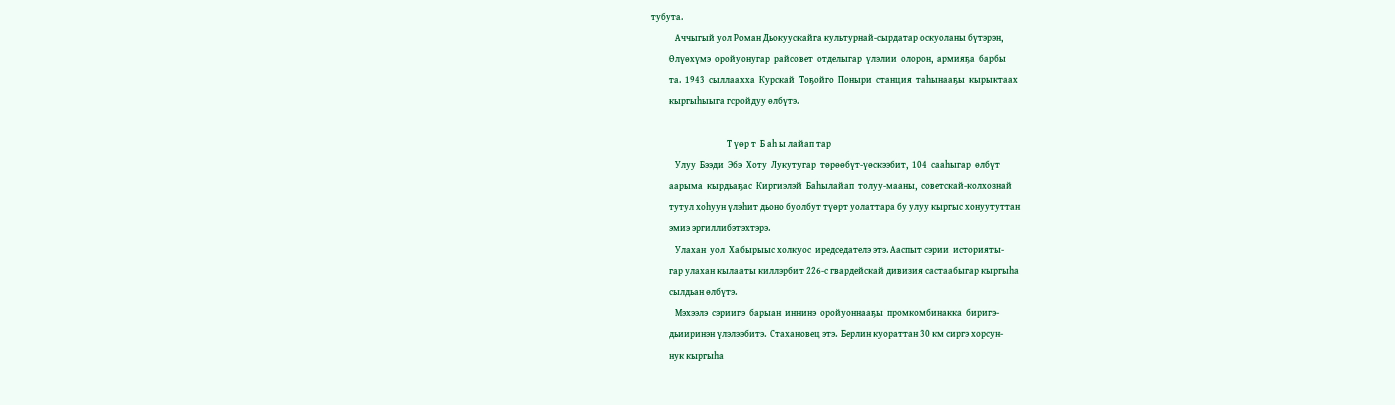тубута.
            Аччыгый уол Роман Дьокуускайга культурнай-сырдатар оскуоланы бүтэрэн,
         Өлүөхүмэ  оройуонугар  райсовет  отделыгар  үлэлии  олорон,  армияҕа  барбы
         та.  1943  сыллаахха  Курскай  Тоҕойго  Поныри  станция  таһынааҕы  кырыктаах
         кыргыһыыга гсройдуу өлбүтэ.

                                      Т үөр т  Б аһ ы лайап тар
            Улуу  Бээди  Эбэ  Хоту  Лукутугар  төрөөбүт-үөскээбит,  104  сааһыгар  өлбүт
         аарыма  кырдьаҕас  Киргиэлэй  Баһылайап  толуу-мааны,  советскай-колхознай
         тутул хоһуун үлэһит дьоно буолбут түөрт уолаттара бу улуу кыргыс хонуутуттан
         эмиэ эргиллибэтэхтэрэ.
            Улахан  уол  Хабырыыс холкуос  иредседателэ этэ. Ааспыт сэрии  историяты-
         гар улахан кылааты киллэрбит 226-с гвардейскай дивизия састаабыгар кыргыһа
         сылдьан өлбүтэ.
            Мэхээлэ  сэриигэ  барыан  иннинэ  оройуоннааҕы  промкомбинакка  биригэ-
         дьииринэн үлэлээбитэ.  Стахановец этэ.  Берлин куораттан 30 км сиргэ хорсун-
         нук кыргыһа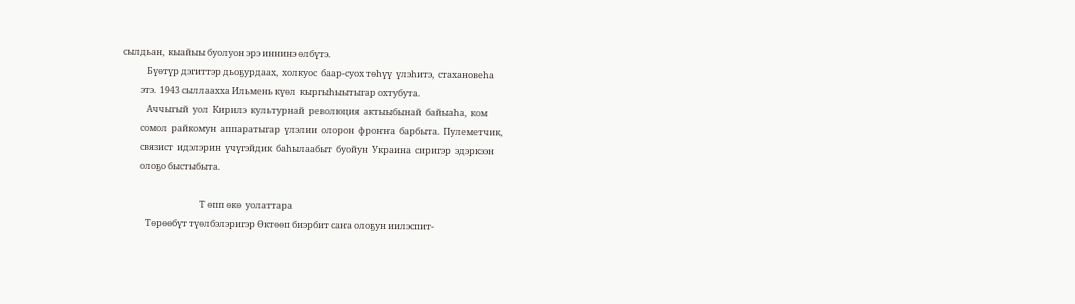сылдьан,  кыайыы буолуон эрэ иннинэ өлбүтэ.
            Бүөтүр дэгиттэр дьоҕурдаах,  холкуос  баар-суох төһүү  үлэһитэ,  стахановеһа
         этэ.  1943 сыллаахха Ильмень күөл  кыргыһыытыгар охтубута.
            Аччыгый  уол  Кирилэ  культурнай  революция  актыыбынай  байыаһа,  ком
         сомол  райкомун  аппаратыгар  үлэлии  олорон  фроҥҥа  барбыта.  Пулеметчик,
         связист  идэлэрин  үчүгэйдик  баһылаабыт  буойун  Украина  сиригэр  эдэркээн
         олоҕо быстыбыта.

                                       Т өпп өкө  уолаттара
            Төрөөбүт түөлбэлэригэр Өктөөп биэрбит саҥа олоҕун иилэспит-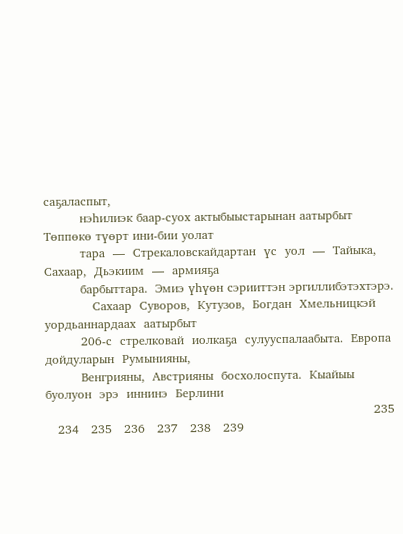саҕаласпыт,
         нэһилиэк баар-суох актыбыыстарынан аатырбыт Төппөкө түөрт ини-бии уолат
         тара  —  Стрекаловскайдартан  үс  уол  —  Тайыка,  Сахаар,  Дьэкиим  —  армияҕа
         барбыттара.  Эмиэ үһүөн сэрииттэн эргиллибэтэхтэрэ.
            Сахаар  Суворов,  Кутузов,  Богдан  Хмельницкэй  уордьаннардаах  аатырбыт
         206-с  стрелковай  иолкаҕа  сулууспалаабыта.  Европа  дойдуларын  Румынияны,
         Венгрияны,  Австрияны  босхолоспута.  Кыайыы  буолуон  эрэ  иннинэ  Берлини
                                                                                  235
   234   235   236   237   238   239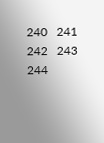240   241   242   243   244